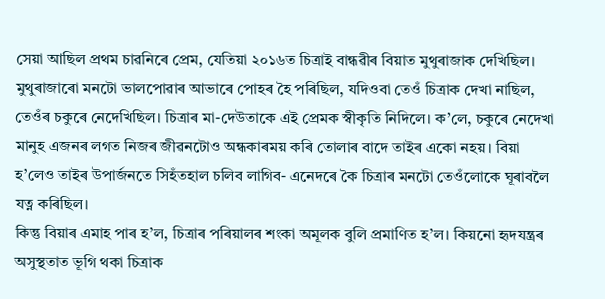সেয়া আছিল প্ৰথম চাৱনিৰে প্ৰেম, যেতিয়া ২০১৬ত চিত্ৰাই বান্ধৱীৰ বিয়াত মুথুৰাজাক দেখিছিল। মুথুৰাজাৰো মনটো ভালপোৱাৰ আভাৰে পোহৰ হৈ পৰিছিল, যদিওবা তেওঁ চিত্ৰাক দেখা নাছিল, তেওঁৰ চকুৰে নেদেখিছিল। চিত্ৰাৰ মা-দেউতাকে এই প্ৰেমক স্বীকৃতি নিদিলে। ক’লে, চকুৰে নেদেখা মানুহ এজনৰ লগত নিজৰ জীৱনটোও অন্ধকাৰময় কৰি তোলাৰ বাদে তাইৰ একো নহয়। বিয়া হ’লেও তাইৰ উপাৰ্জনতে সিহঁতহাল চলিব লাগিব- এনেদৰে কৈ চিত্ৰাৰ মনটো তেওঁলোকে ঘূৰাবলৈ যত্ন কৰিছিল।
কিন্তু বিয়াৰ এমাহ পাৰ হ’ল, চিত্ৰাৰ পৰিয়ালৰ শংকা অমূলক বুলি প্ৰমাণিত হ’ল। কিয়নো হৃদযন্ত্ৰৰ অসুস্থতাত ভূগি থকা চিত্ৰাক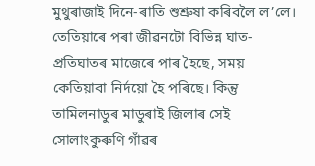মুথুৰাজাই দিনে-ৰাতি শুশ্ৰুষা কৰিবলৈ ল’লে। তেতিয়াৰে পৰা জীৱনটো বিভিন্ন ঘাত-প্ৰতিঘাতৰ মাজেৰে পাৰ হৈছে, সময় কেতিয়াবা নিৰ্দয়ো হৈ পৰিছে। কিন্তু তামিলনাডুৰ মাডুৰাই জিলাৰ সেই সোলাংকুৰুণি গাঁৱৰ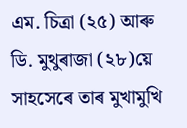এম. চিত্ৰা (২৫) আৰু ডি. মুথুৰাজা (২৮)য়ে সাহসেৰে তাৰ মুখামুখি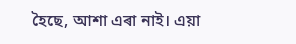হৈছে, আশা এৰা নাই। এয়া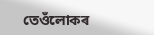তেওঁলোকৰ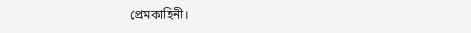প্ৰেমকাহিনী।